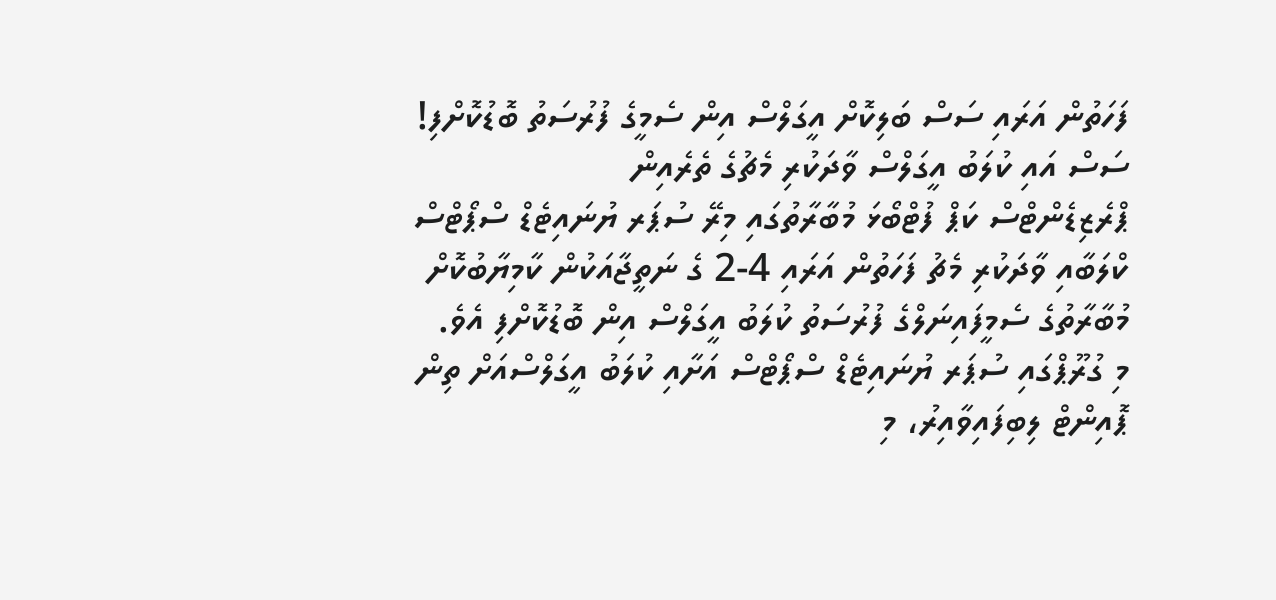ފަހަތުން އަރައި ސަސް ބަލިކޮށް އީގަލްސް އިން ސެމީގެ ފުރުސަތު ބޮޑުކޮށްފި!
ސަސް އައި ކުލަބު އީގަލްސް ވާދަކުރި މެޗުގެ ތެރެއިން
ޕްރެޒިޑެންޓްސް ކަޕް ފުޓްބޯޅަ މުބާރާތުގައި މިރޭ ސުޕަރ ޔުނައިޓެޑް ސްޕޯޓްސް ކްލަބާއި ވާދަކުރި މެޗު ފަހަތުން އަރައި 4-2 ގެ ނަތީޖާއަކުން ކާމިޔާބުކޮށް މުބާރާތުގެ ސެމީފައިނަލްގެ ފުރުސަތު ކުލަބު އީގަލްސް އިން ބޮޑުކޮށްފި އެވެ.
މި ގުރޫޕްގައި ސުޕަރ ޔުނައިޓެޑް ސްޕޯޓްސް އަށާއި ކުލަބު އީގަލްސްއަށް ތިން ޕޮއިންޓް ލިބިފައިވާއިރު، މި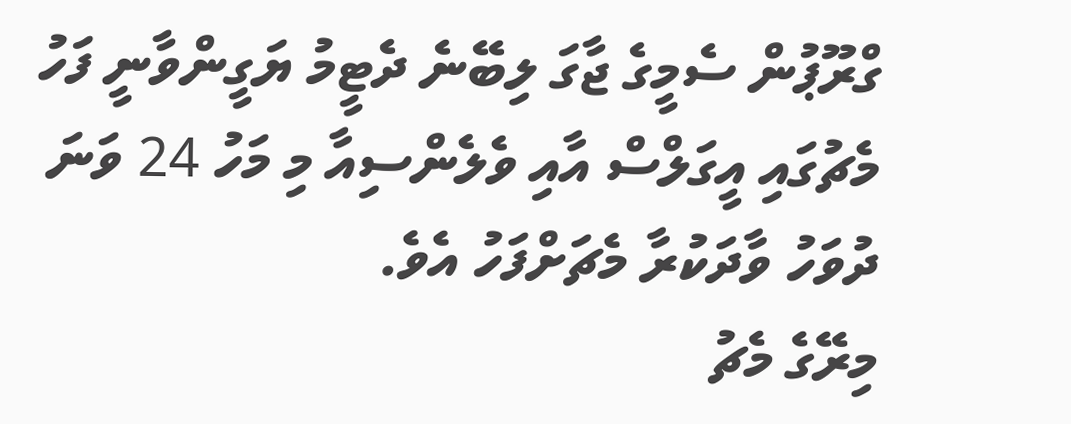ގްރޫޕުން ސެމީގެ ޖާގަ ލިބޭނެ ދެޓީމު ޔަގީންވާނީ ފަހު މެޗުގައި އީގަލްސް އާއި ވެލެންސިއާ މި މަހު 24 ވަނަ ދުވަހު ވާދަކުރާ މެޗަށްފަހު އެވެ.
މިރޭގެ މެޗު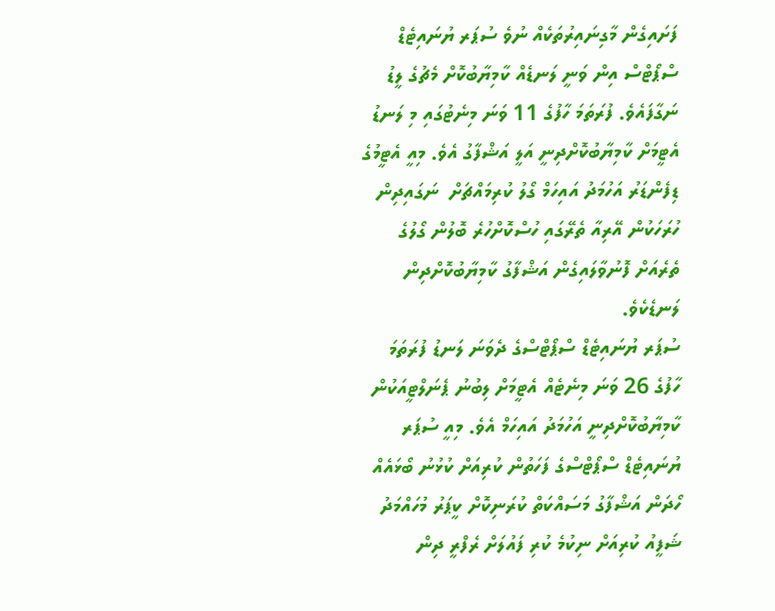ފަށައިގެން މާގިނައިރުތަކެއް ނުވެ ސުޕަރ ޔުނައިޓެޑް ސްޕޯޓްސް އިން ވަނީ ލަނޑެއް ކާމިޔާބުކޮށް މެޗުގެ ލީޑު ނަގާފައެވެ. ފުރަތަމަ ހާފުގެ 11 ވަނަ މިނެޓުގައި މި ލަނޑު އެޓީމަށް ކާމިޔާބުކޮށްދިނީ އަލީ އަޝްފާގު އެވެ. މިއީ އެޓީމުގެ ޑިފެންޑަރު އަހުމަދު އައިހަމް ގޯލު ކުރިމައްޗަށް  ނަގައިދިން ހުރަހަކުން އޭރިއާ ތެރޭގައި ހުސްކޮށްހުރެ ބޮލުން ގޯލުގެ ތެރެއަށް ފޮނުވާލައިގެން އަޝްފާގު ކާމިޔާބުކޮށްދިން ލަނޑެކެވެ.
ސުޕަރ ޔުނައިޓެޑް ސްޕޯޓްސްގެ ދެވަނަ ލަނޑު ފުރަތަމަ ހާފުގެ 26 ވަނަ މިނެޓެއް އެޓީމަށް ލިބުނު ޕެނަލްޓީއަކުން ކާމިޔާބުކޮށްދިނީ އަހުމަދު އައިހަމް އެވެ. މިއީ ސުޕަރ ޔުނައިޓެޑް ސްޕޯޓްސްގެ ފަހަތުން ކުރިއަށް ކުޅުނު ބޯޅައެއް ހޯދަން އަޝްފާގު މަސައްކަތް ކުރަނިކޮށް ކީޕަރު މުހައްމަދު ޝަފީއު ކުރިއަށް ނިކުމެ ކުރި ފައުލަށް ރެފްރީ ދިން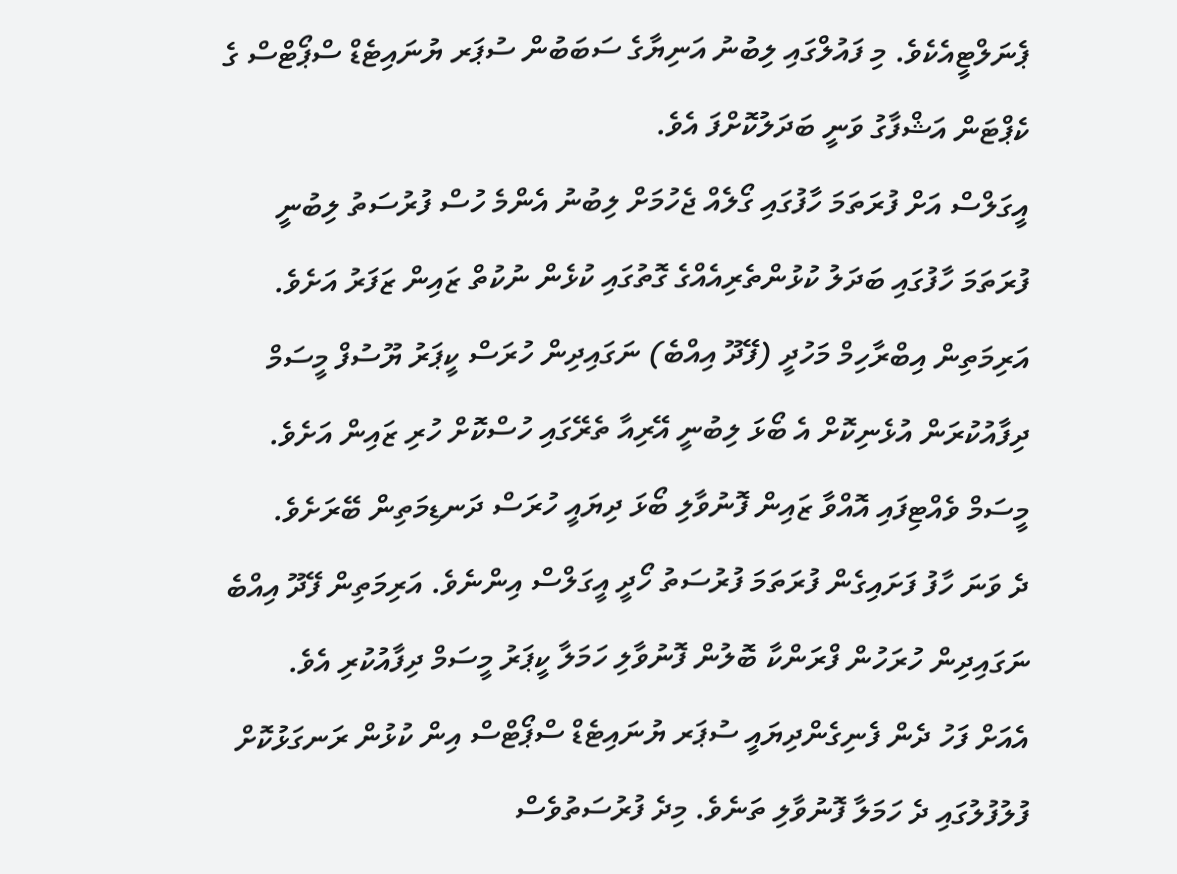ޕެނަލްޓީއެކެވެ. މި ފައުލްގައި ލިބުނު އަނިޔާގެ ސަބަބުން ސުޕަރ ޔުނައިޓެޑް ސްޕޯޓްސް ގެ ކެޕްޓަން އަޝްފާގު ވަނީ ބަދަލުކޮށްފަ އެވެ.
އީގަލްސް އަށް ފުރަތަމަ ހާފުގައި ގޯލެއް ޖެހުމަށް ލިބުނު އެންމެ ހުސް ފުރުސަތު ލިބުނީ ފުރަތަމަ ހާފުގައި ބަދަލު ކުޅުންތެރިއެއްގެ ގޮތުގައި ކުޅެން ނުކުތް ޒައިން ޒަފަރު އަށެވެ. އަރިމަތިން އިބްރާހިމް މަހުދީ (ފޭދޫ އިއްބެ) ނަގައިދިން ހުރަސް ކީޕަރު ޔޫސުފް މީސަމް ދިފާއުކުރަން އުޅެނިކޮށް އެ ބޯޅަ ލިބުނީ އޭރިއާ ތެރޭގައި ހުސްކޮށް ހުރި ޒައިން އަށެވެ. މީސަމް ވެއްޓިފައި އޮއްވާ ޒައިން ފޮނުވާލި ބޯޅަ ދިޔައީ ހުރަސް ދަނޑިމަތިން ބޭރަށެވެ.
ދެ ވަނަ ހާފު ފަށައިގެން ފުރަތަމަ ފުރުސަތު ހޯދީ އީގަލްސް އިންނެވެ. އަރިމަތިން ފޭދޫ އިއްބެ ނަގައިދިން ހުރަހުން ފްރަންކާ ބޮލުން ފޮނުވާލި ހަމަލާ ކީޕަރު މީސަމް ދިފާއުކުރި އެވެ.
އެއަށް ފަހު ދެން ފެނިގެންދިޔައީ ސުޕަރ ޔުނައިޓެޑް ސްޕޯޓްސް އިން ކުޅުން ރަނގަޅުކޮށް ފުލުފުލުގައި ދެ ހަމަލާ ފޮނުވާލި ތަނެވެ. މިދެ ފުރުސަތުވެސް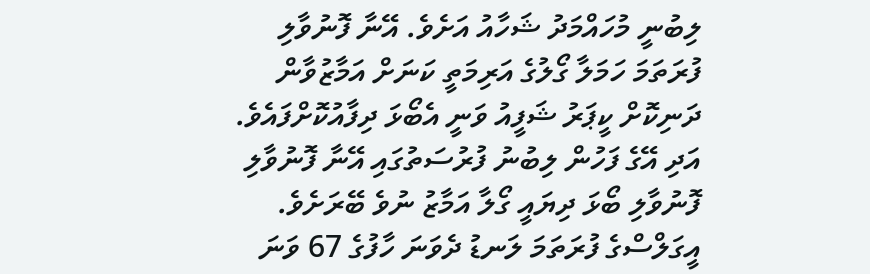ލިބުނީ މުހައްމަދު ޝަހާއު އަށެވެ. އޭނާ ފޮނުވާލި ފުރަތަމަ ހަމަލާ ގޯލުގެ އަރިމަތީ ކަނަށް އަމާޒުވާން ދަނިކޮށް ކީޕަރު ޝަފީއު ވަނީ އެބޯޅަ ދިފާއުކޮށްފައެވެ. އަދި އޭގެ ފަހުން ލިބުނު ފުރުސަތުގައި އޭނާ ފޮނުވާލި ފޮނުވާލި ބޯޅަ ދިޔައީ ގޯލާ އަމާޒު ނުވެ ބޭރަށެވެ.
އީގަލްސްގެ ފުރަތަމަ ލަނޑު ދެވަނަ ހާފުގެ 67 ވަނަ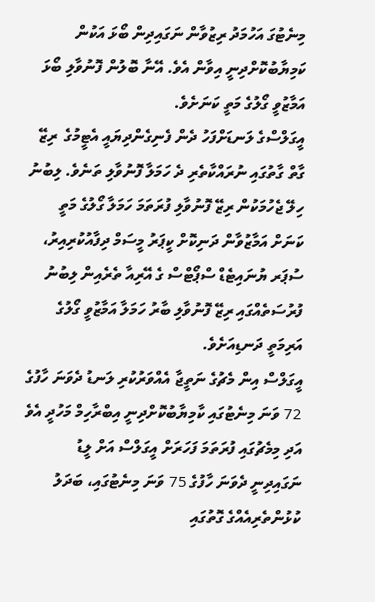މިނެޓުގަ އަހުމަދު ރިޒުވާން ނަގައިދިން ބޯޅަ އަކުން ކަމިޔާބުކޮށްދިނީ އިވާން އެވެ. އޭނާ ބޮލުން ފޮނުވާލި ބޯޅަ އަމާޒުވީ ގޯލުގެ މަތީ ކަނަށެވެ.
އީގަލްސްގެ ލަނޑަށްފަހު ދެން ފެނިގެންދިޔައީ އެޓީމުގެ  ރިޒޭ ގާތް ގާތުގައި ނުރައްކާތެރި ދެ ހަމަލާ ފޮނުވާލި ތަނެވެ. ލިބުނު ހިލޭ ޖެހުމަކުން ރިޒޭ ފޮނުވާލި ފުރަތަމަ ހަމަލާ ގޯލުގެ މަތީ ކަނަށް އަމާޒުވާން ދަނިކޮށް ކީޕަރު މީސަމް ދިފާއުކުރިއިރު، ސުޕަރ ޔުނައިޓެޑް ސްޕޯޓްސް ގެ އޭރިއާ ތެރެއިން ލިބުނު ފުރުސަތެއްގައި ރިޒޭ ފޮނުވާލި ބާރު ހަމަލާ އަމާޒުވީ ގޯލުގެ އަރިމަތީ ދަނޑިއަށެވެ.
އީގަލްސް އިން މެޗުގެ ނަތީޖާ އެއްވަރުކުރި ލަނޑު ދެވަނަ ހާފުގެ 72 ވަނަ މިނެޓުގައި ކާމިޔާބުކޮށްދިނީ އިބްރާހިމް މަހުދީ އެވެ އަދި މިމެޗުގައި ފުރަތަމަ ފަހަރަށް އީގަލްސް އަށް ލީޑު ނަގައިދިނީ ދެވަނަ ހާފުގެ 75 ވަނަ މިނެޓުގައި، ބަދަލު ކުޅުންތެރިއެއްގެ ގޮތުގައި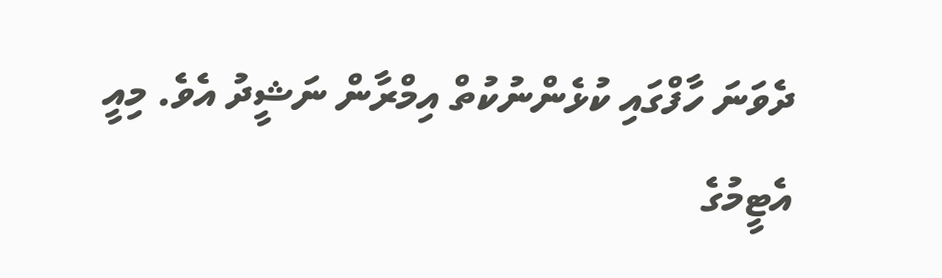ދެވަނަ ހާފްގައި ކުޅެންނުކުތް އިމްރާން ނަޝީދު އެވެ. މިއީ އެޓީމުގެ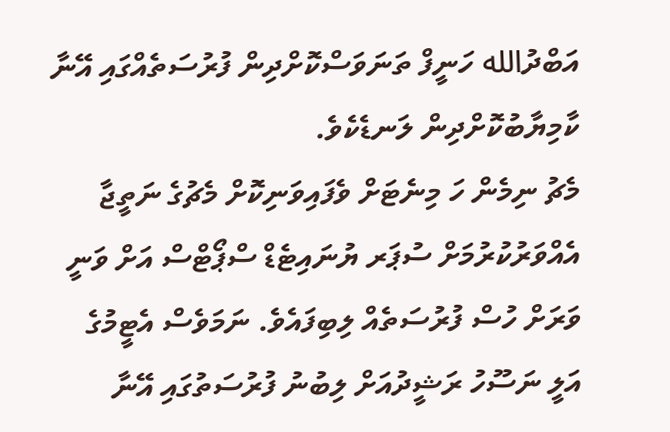އަބްދުالله ހަނީފް ތަނަވަސްކޮށްދިން ފުރުސަތެއްގައި އޭނާ ކާމިޔާބުކޮށްދިން ލަނޑެކެވެ.
މެޗު ނިމެން ހަ މިނެޓަށް ވެފައިވަނިކޮށް މެޗުގެ ނަތީޖާ އެއްވަރުކުރުމަށް ސުޕަރ ޔުނައިޓެޑް ސްޕޯޓްސް އަށް ވަނީ ވަރަށް ހުސް ފުރުސަތެއް ލިބިފައެވެ. ނަމަވެސް އެޓީމުގެ  އަލީ ނަސޫހު ރަޝީދުއަށް ލިބުނު ފުރުސަތުގައި އޭނާ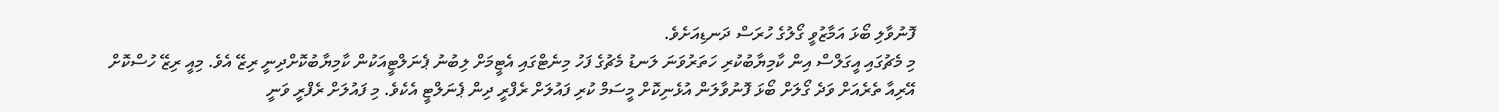ފޮނުވާލި ބޯޅަ އަމާޒުވީ ގޯލުގެ ހުރަސް ދަނޑިއަށެވެ.
މި މެޗުގައި އީގަލްސް އިން ކާމިޔާބުކުރި ހަތަރުވަނަ ލަނޑު މެޗުގެ ފަހު މިނެޓްގައި އެޓީމަށް ލިބުނު ޕެނަލްޓީއަކުން ކާމިޔާބުކޮށްދިނީ ރިޒޭ އެވެ. މިއީ ރިޒޭ ހުސްކޮށް އޭރިއާ ތެރެއަށް ވަދެ ގޯލަށް ބޯޅަ ފޮނުވާލަން އުޅެނިކޮށް މީސަމް ކުރި ފައުލަށް ރެފްރީ ދިން ޕެނަލްޓީ އެކެވެ. މި ފައުލަށް ރެފްރީ ވަނީ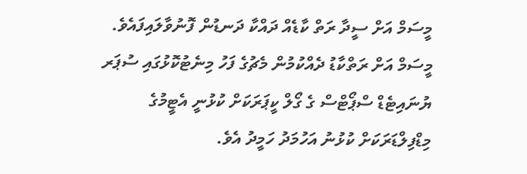މީސަމް އަށް ސީދާ ރަތް ކާޑެއް ދައްކާ ދަނޑުން ފޮނުވާލައިފައެވެ. މީސަމް އަށް ރަތްކާޑު ދެއްކުމުން މެޗުގެ ފަހު މިނެޓުކޮޅުގައި ސުޕަރ ޔުނައިޓެޑް ސްޕޯޓްސް ގެ ގޯލް ކީޕަރަކަށް ކުޅުނީ އެޓީމުގެ މިޑްފިލްޑަރަކަށް ކުޅުނު އަހުމަދު ހަމީދު އެވެ.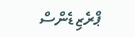ޕްރެޒިޑެންސް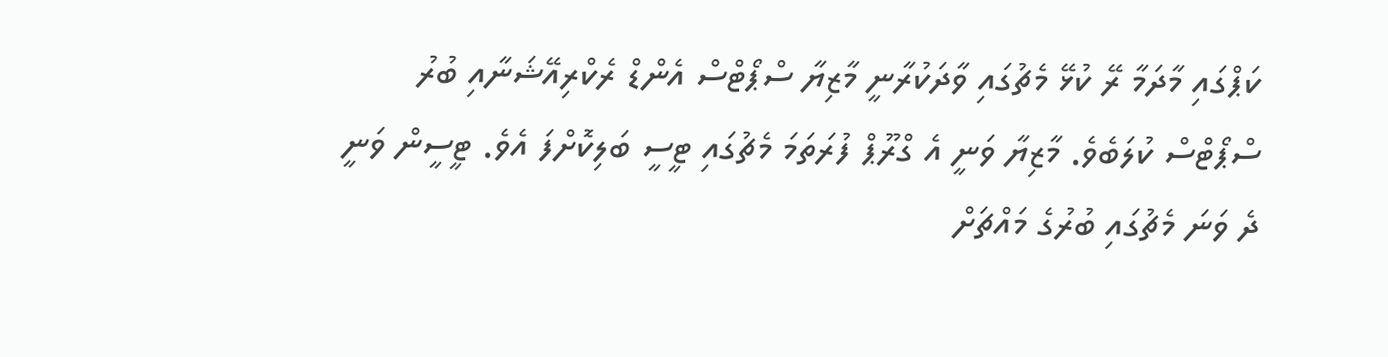ކަޕްގައި މާދަމާ ރޭ ކުޅޭ މެޗުގައި ވާދަކުރާނީ މާޒިޔާ ސްޕޯޓްސް އެންޑް ރެކްރިއޭޝަނާއި ބުރު ސްޕޯޓްސް ކުލަބެވެ. މާޒިޔާ ވަނީ އެ ގްރޫޕް ފުރަތަމަ މެޗުގައި ޓީސީ ބަލިކޮށްފަ އެވެ. ޓީސީން ވަނީ ދެ ވަނަ މެޗުގައި ބުރުގެ މައްޗަށް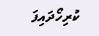ކުރިހޯދައިފަ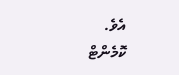އެވެ.
ކޮމެންޓް